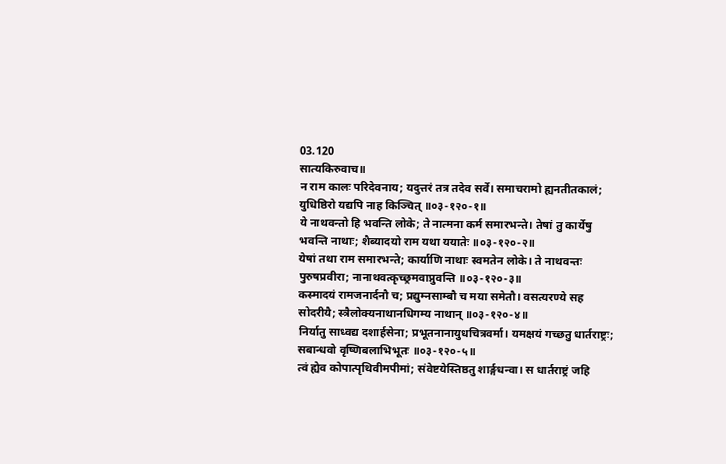03.120
सात्यकिरुवाच॥
न राम कालः परिदेवनाय; यदुत्तरं तत्र तदेव सर्वे। समाचरामो ह्यनतीतकालं; युधिष्ठिरो यद्यपि नाह किञ्चित् ॥०३-१२०-१॥
ये नाथवन्तो हि भवन्ति लोके; ते नात्मना कर्म समारभन्ते। तेषां तु कार्येषु भवन्ति नाथाः; शैब्यादयो राम यथा ययातेः ॥०३-१२०-२॥
येषां तथा राम समारभन्ते; कार्याणि नाथाः स्वमतेन लोके। ते नाथवन्तः पुरुषप्रवीरा; नानाथवत्कृच्छ्रमवाप्नुवन्ति ॥०३-१२०-३॥
कस्मादयं रामजनार्दनौ च; प्रद्युम्नसाम्बौ च मया समेतौ। वसत्यरण्ये सह सोदरीयै; स्त्रैलोक्यनाथानधिगम्य नाथान् ॥०३-१२०-४॥
निर्यातु साध्वद्य दशार्हसेना; प्रभूतनानायुधचित्रवर्मा। यमक्षयं गच्छतु धार्तराष्ट्रः; सबान्धवो वृष्णिबलाभिभूतः ॥०३-१२०-५॥
त्वं ह्येव कोपात्पृथिवीमपीमां; संवेष्टयेस्तिष्ठतु शार्ङ्गधन्वा। स धार्तराष्ट्रं जहि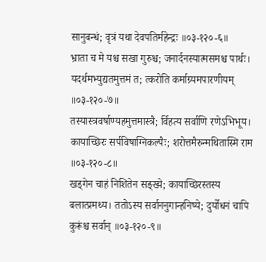सानुबन्धं; वृत्रं यथा देवपतिर्महेन्द्रः ॥०३-१२०-६॥
भ्राता च मे यश्च सखा गुरुश्च; जनार्दनस्यात्मसमश्च पार्थः। यदर्थमभ्युद्यतमुत्तमं त; त्करोति कर्माग्र्यमपारणीयम् ॥०३-१२०-७॥
तस्यास्त्रवर्षाण्यहमुत्तमास्त्रै; र्विहत्य सर्वाणि रणेऽभिभूय। कायाच्छिरः सर्पविषाग्निकल्पैः; शरोत्तमैरुन्मथितास्मि राम ॥०३-१२०-८॥
खड्गेन चाहं निशितेन सङ्ख्ये; कायाच्छिरस्तस्य बलात्प्रमथ्य। ततोऽस्य सर्वाननुगान्हनिष्ये; दुर्योधनं चापि कुरूंश्च सर्वान् ॥०३-१२०-९॥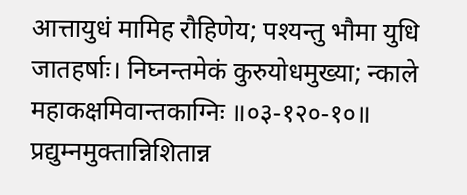आत्तायुधं मामिह रौहिणेय; पश्यन्तु भौमा युधि जातहर्षाः। निघ्नन्तमेकं कुरुयोधमुख्या; न्काले महाकक्षमिवान्तकाग्निः ॥०३-१२०-१०॥
प्रद्युम्नमुक्तान्निशितान्न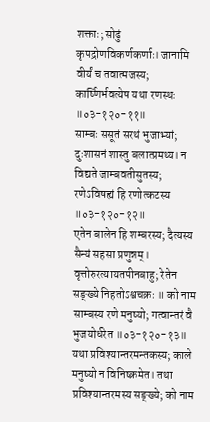शक्ताः; सोढुं कृपद्रोणविकर्णकर्णाः। जानामि वीर्यं च तवात्मजस्य; कार्ष्णिर्भवत्येष यथा रणस्थः ॥०३-१२०-११॥
साम्बः ससूतं सरथं भुजाभ्यां; दुःशासनं शास्तु बलात्प्रमथ्य। न विद्यते जाम्बवतीसुतस्य; रणेऽविषह्यं हि रणोत्कटस्य ॥०३-१२०-१२॥
एतेन बालेन हि शम्बरस्य; दैत्यस्य सैन्यं सहसा प्रणुन्नम्। वृत्तोरुरत्यायतपीनबाहु; रेतेन सङ्ख्ये निहतोऽश्वचक्रः ॥ को नाम साम्बस्य रणे मनुष्यो; गत्वान्तरं वै भुजयोर्धरेत ॥०३-१२०-१३॥
यथा प्रविश्यान्तरमन्तकस्य; काले मनुष्यो न विनिष्क्रमेत। तथा प्रविश्यान्तरमस्य सङ्ख्ये; को नाम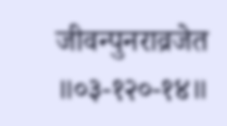जीवन्पुनराव्रजेत ॥०३-१२०-१४॥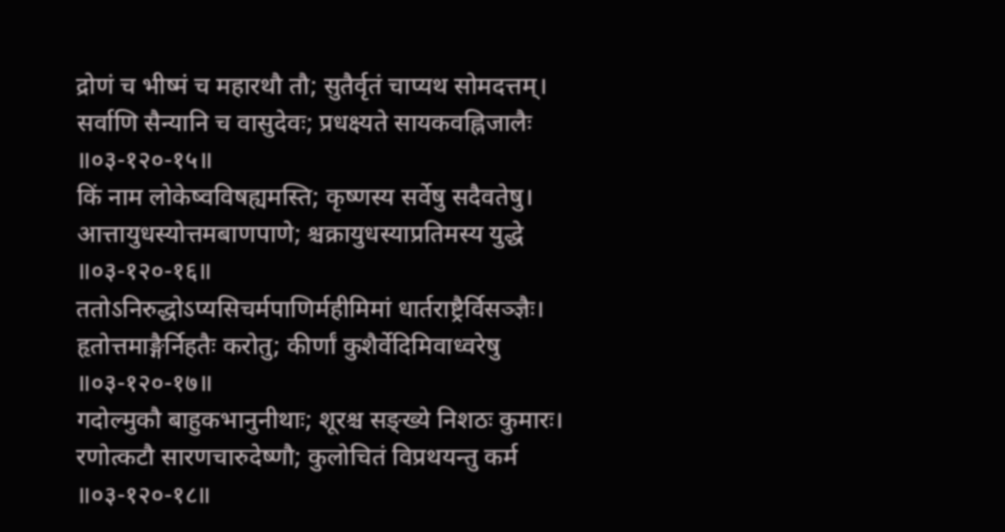द्रोणं च भीष्मं च महारथौ तौ; सुतैर्वृतं चाप्यथ सोमदत्तम्। सर्वाणि सैन्यानि च वासुदेवः; प्रधक्ष्यते सायकवह्निजालैः ॥०३-१२०-१५॥
किं नाम लोकेष्वविषह्यमस्ति; कृष्णस्य सर्वेषु सदैवतेषु। आत्तायुधस्योत्तमबाणपाणे; श्चक्रायुधस्याप्रतिमस्य युद्धे ॥०३-१२०-१६॥
ततोऽनिरुद्धोऽप्यसिचर्मपाणिर्महीमिमां धार्तराष्ट्रैर्विसञ्ज्ञैः। हृतोत्तमाङ्गैर्निहतैः करोतु; कीर्णां कुशैर्वेदिमिवाध्वरेषु ॥०३-१२०-१७॥
गदोल्मुकौ बाहुकभानुनीथाः; शूरश्च सङ्ख्ये निशठः कुमारः। रणोत्कटौ सारणचारुदेष्णौ; कुलोचितं विप्रथयन्तु कर्म ॥०३-१२०-१८॥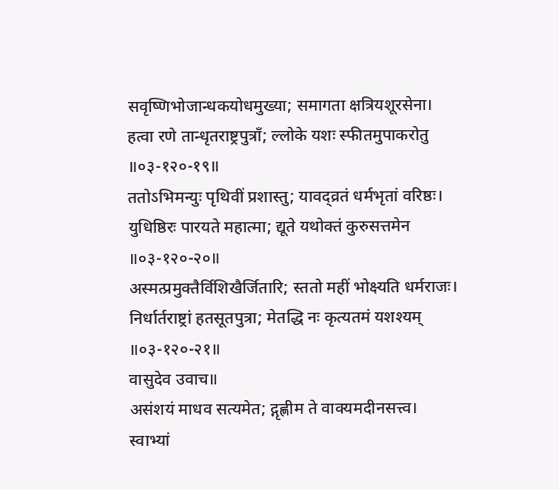सवृष्णिभोजान्धकयोधमुख्या; समागता क्षत्रियशूरसेना। हत्वा रणे तान्धृतराष्ट्रपुत्राँ; ल्लोके यशः स्फीतमुपाकरोतु ॥०३-१२०-१९॥
ततोऽभिमन्युः पृथिवीं प्रशास्तु; यावद्व्रतं धर्मभृतां वरिष्ठः। युधिष्ठिरः पारयते महात्मा; द्यूते यथोक्तं कुरुसत्तमेन ॥०३-१२०-२०॥
अस्मत्प्रमुक्तैर्विशिखैर्जितारि; स्ततो महीं भोक्ष्यति धर्मराजः। निर्धार्तराष्ट्रां हतसूतपुत्रा; मेतद्धि नः कृत्यतमं यशश्यम् ॥०३-१२०-२१॥
वासुदेव उवाच॥
असंशयं माधव सत्यमेत; द्गृह्णीम ते वाक्यमदीनसत्त्व। स्वाभ्यां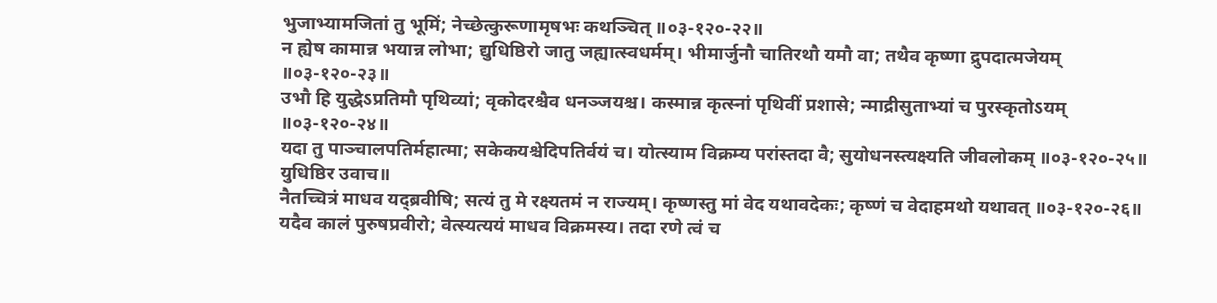भुजाभ्यामजितां तु भूमिं; नेच्छेत्कुरूणामृषभः कथञ्चित् ॥०३-१२०-२२॥
न ह्येष कामान्न भयान्न लोभा; द्युधिष्ठिरो जातु जह्यात्स्वधर्मम्। भीमार्जुनौ चातिरथौ यमौ वा; तथैव कृष्णा द्रुपदात्मजेयम् ॥०३-१२०-२३॥
उभौ हि युद्धेऽप्रतिमौ पृथिव्यां; वृकोदरश्चैव धनञ्जयश्च। कस्मान्न कृत्स्नां पृथिवीं प्रशासे; न्माद्रीसुताभ्यां च पुरस्कृतोऽयम् ॥०३-१२०-२४॥
यदा तु पाञ्चालपतिर्महात्मा; सकेकयश्चेदिपतिर्वयं च। योत्स्याम विक्रम्य परांस्तदा वै; सुयोधनस्त्यक्ष्यति जीवलोकम् ॥०३-१२०-२५॥
युधिष्ठिर उवाच॥
नैतच्चित्रं माधव यद्ब्रवीषि; सत्यं तु मे रक्ष्यतमं न राज्यम्। कृष्णस्तु मां वेद यथावदेकः; कृष्णं च वेदाहमथो यथावत् ॥०३-१२०-२६॥
यदैव कालं पुरुषप्रवीरो; वेत्स्यत्ययं माधव विक्रमस्य। तदा रणे त्वं च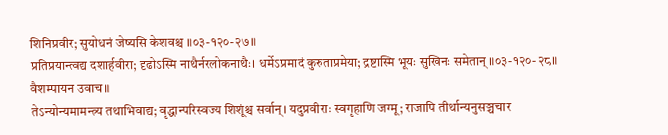शिनिप्रवीर; सुयोधनं जेष्यसि केशवश्च ॥०३-१२०-२७॥
प्रतिप्रयान्त्वद्य दशार्हवीरा; दृढोऽस्मि नाथैर्नरलोकनाथैः। धर्मेऽप्रमादं कुरुताप्रमेया; द्रष्टास्मि भूयः सुखिनः समेतान् ॥०३-१२०-२८॥
वैशम्पायन उवाच॥
तेऽन्योन्यमामन्त्र्य तथाभिवाद्य; वृद्धान्परिस्वज्य शिशूंश्च सर्वान्। यदुप्रवीराः स्वगृहाणि जग्मू; राजापि तीर्थान्यनुसञ्चचार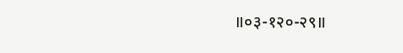॥०३-१२०-२९॥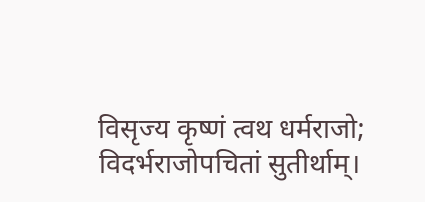विसृज्य कृष्णं त्वथ धर्मराजो; विदर्भराजोपचितां सुतीर्थाम्।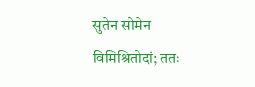सुतेन सोमेन विमिश्रितोदां; ततः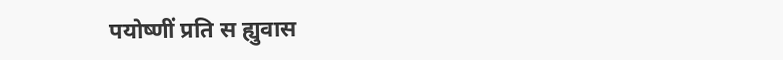पयोष्णीं प्रति स ह्युवास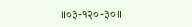॥०३-१२०-३०॥